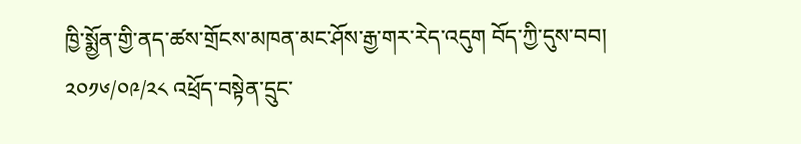ཁྱི་སྨྱོན་གྱི་ནད་ཚས་གྲོངས་མཁན་མང་ཤོས་རྒྱ་གར་རེད་འདུག བོད་ཀྱི་དུས་བབ། ༢༠༡༦/༠༩/༢༨ འཕྲོད་བསྟེན་དྲུང་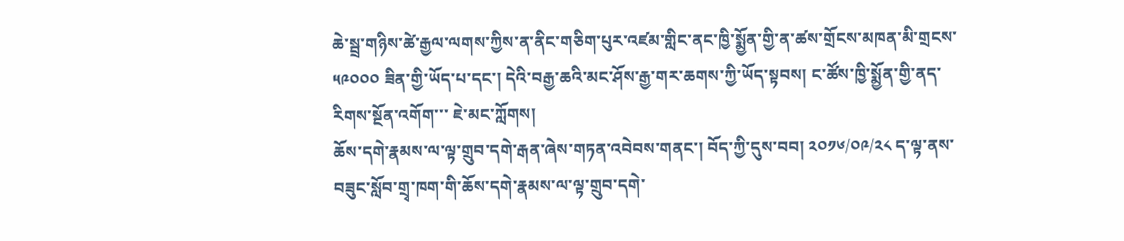ཆེ་སྦྲ་གཉིས་ཚེ་རྒྱལ་ལགས་ཀྱིས་ན་ནིང་གཅིག་པུར་འཛམ་གླིང་ནང་ཁྱི་སྨྱོན་གྱི་ན་ཚས་གྲོངས་མཁན་མི་གྲངས་ ༥༩༠༠༠ ཟིན་གྱི་ཡོད་པ་དང་། དེའི་བརྒྱ་ཆའི་མང་ཤོས་རྒྱ་གར་ཆགས་ཀྱི་ཡོད་སྟབས། ང་ཚོས་ཁྱི་སྨྱོན་གྱི་ནད་རིགས་སྔོན་འགོག་་་ ཇེ་མང་ཀློགས།
ཆོས་དགེ་རྣམས་ལ་ལྟ་གྲུབ་དགེ་རྒན་ཞེས་གཏན་འབེབས་གནང་། བོད་ཀྱི་དུས་བབ། ༢༠༡༦/༠༩/༢༨ ད་ལྟ་ནས་བཟུང་སློབ་གྲྭ་ཁག་གི་ཆོས་དགེ་རྣམས་ལ་ལྟ་གྲུབ་དགེ་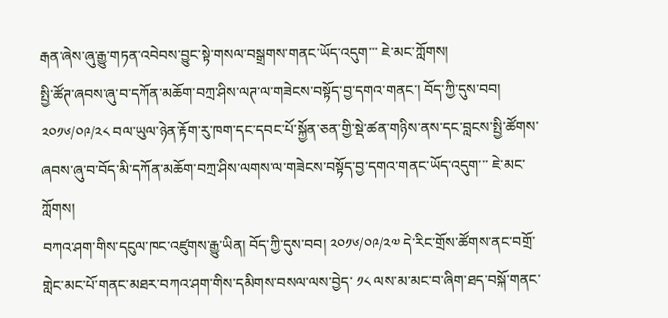རྒན་ཞེས་ཞུ་རྒྱུ་གཏན་འབེབས་བྱུང་སྟེ་གསལ་བསྒྲགས་གནང་ཡོད་འདུག་་་ ཇེ་མང་ཀློགས།
སྤྱི་ཚོཊ་ཞབས་ཞུ་བ་དཀོན་མཆོག་བཀྲ་ཤིས་ལཊ་ལ་གཟེངས་བསྟོད་བྱ་དགའ་གནང་། བོད་ཀྱི་དུས་བབ། ༢༠༡༦/༠༩/༢༨ བལ་ཡུལ་ཉེན་རྟོག་རུ་ཁག་དང་དབང་པོ་སྐྱོན་ཅན་གྱི་སྡེ་ཚན་གཉིས་ནས་དང་བླངས་སྤྱི་ཚོགས་ཞབས་ཞུ་བ་བོད་མི་དཀོན་མཆོག་བཀྲ་ཤིས་ལགས་ལ་གཟེངས་བསྟོད་བྱ་དགའ་གནང་ཡོད་འདུག་་་ ཇེ་མང་ཀློགས།
བཀའ་ཤག་གིས་དངུལ་ཁང་འཛུགས་རྒྱུ་ཡིན། བོད་ཀྱི་དུས་བབ། ༢༠༡༦/༠༩/༢༧ དེ་རིང་གྲོས་ཚོགས་ནང་བགྲོ་གླེང་མང་པོ་གནང་མཐར་བཀའ་ཤག་གིས་དམིགས་བསལ་ལས་བྱེད་ ༡༨ ལས་མ་མང་བ་ཞིག་ཐད་བསྐོ་གནང་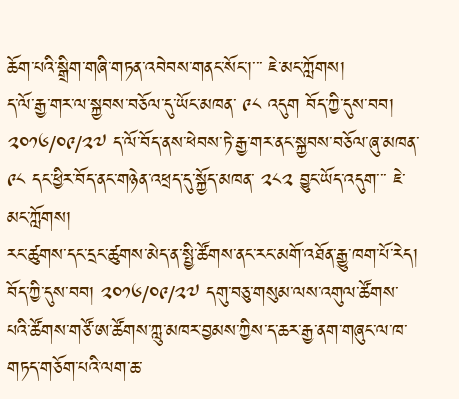ཆོག་པའི་སྒྲིག་གཞི་གཏན་འབེབས་གནང་སོང་།་་་ ཇེ་མང་ཀློགས།
ད་ལོ་རྒྱ་གར་ལ་སྐྱབས་བཅོལ་དུ་ཡོང་མཁན་ ༩༨ འདུག བོད་ཀྱི་དུས་བབ། ༢༠༡༦/༠༩/༢༧ ད་ལོ་བོད་ནས་ཕེབས་ཏེ་རྒྱ་གར་ནང་སྐྱབས་བཅོལ་ཞུ་མཁན་ ༩༨ དང་ཕྱིར་བོད་ནང་གཉེན་འཕྲད་དུ་སྐྱོད་མཁན་ ༢༨༢ བྱུང་ཡོད་འདུག་་་ ཇེ་མང་ཀློགས།
རང་ཚུགས་དང་དྲང་ཚུགས་མེད་ན་སྤྱི་ཚོགས་ནང་རང་མགོ་འཐོན་རྒྱུ་ཁག་པོ་རེད། བོད་ཀྱི་དུས་བབ། ༢༠༡༦/༠༩/༢༧ དགུ་བཅུ་གསུམ་ལས་འགུལ་ཚོགས་པའི་ཚོགས་གཙོ་ཨ་ཚོགས་ཀླུ་མཁར་བྱམས་ཀྱིས་ད་ཆར་རྒྱ་ནག་གཞུང་ལ་ཁ་གཏད་གཅོག་པའི་ལག་ཆ་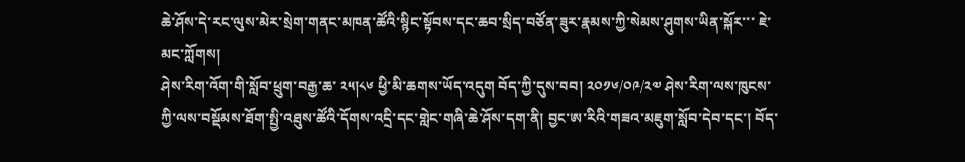ཆེ་ཤོས་དེ་རང་ལུས་མེར་སྲེག་གནང་མཁན་ཚོའི་སྙིང་སྟོབས་དང་ཆབ་སྲིད་བཙོན་ཟུར་རྣམས་ཀྱི་སེམས་ཤུགས་ཡིན་སྐོར་་་ ཇེ་མང་ཀློགས།
ཤེས་རིག་འོག་གི་སློབ་ཕྲུག་བརྒྱ་ཆ་ ༢༥།༨༦ ཕྱི་མི་ཆགས་ཡོད་འདུག བོད་ཀྱི་དུས་བབ། ༢༠༡༦/༠༩/༢༧ ཤེས་རིག་ལས་ཁུངས་ཀྱི་ལས་བསྡོམས་ཐོག་སྤྱི་འཐུས་ཚོའི་དོགས་འདྲི་དང་གླེང་གཞི་ཆེ་ཤོས་དག་ནི། བྱང་ཨ་རིའི་གཟའ་མཇུག་སློབ་དེབ་དང་། བོད་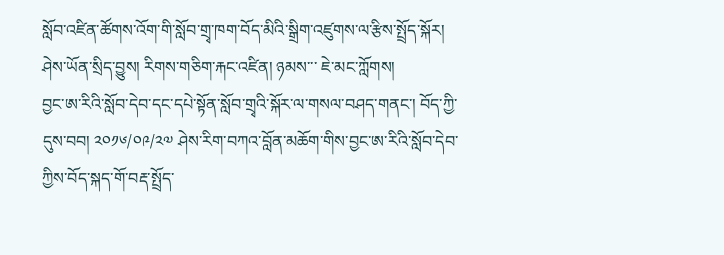སློབ་འཛིན་ཚོགས་འོག་གི་སློབ་གྲྭ་ཁག་བོད་མིའི་སྒྲིག་འཛུགས་ལ་རྩིས་སྤྲོད་སྐོར། ཤེས་ཡོན་སྲིད་བྱུས། རིགས་གཅིག་རྐང་འཛིན། ཉམས་་་ ཇེ་མང་ཀློགས།
བྱང་ཨ་རིའི་སློབ་དེབ་དང་དཔེ་སྟོན་སློབ་གྲྭའི་སྐོར་ལ་གསལ་བཤད་གནང་། བོད་ཀྱི་དུས་བབ། ༢༠༡༦/༠༩/༢༧ ཤེས་རིག་བཀའ་བློན་མཆོག་གིས་བྱང་ཨ་རིའི་སློབ་དེབ་ཀྱིས་བོད་སྐད་གོ་བརྡ་སྤྲོད་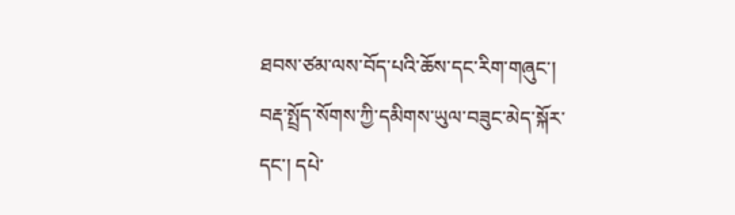ཐབས་ཙམ་ལས་བོད་པའི་ཆོས་དང་རིག་གཞུང་། བརྡ་སྤྲོད་སོགས་ཀྱི་དམིགས་ཡུལ་བཟུང་མེད་སྐོར་དང་། དཔེ་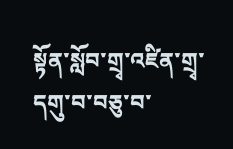སྟོན་སློབ་གྲྭ་འཛིན་གྲྭ་དགུ་བ་བཅུ་བ་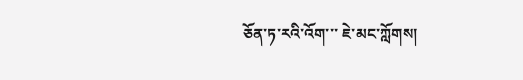ཅོན་ཏ་རའི་འོག་་་ ཇེ་མང་ཀློགས།